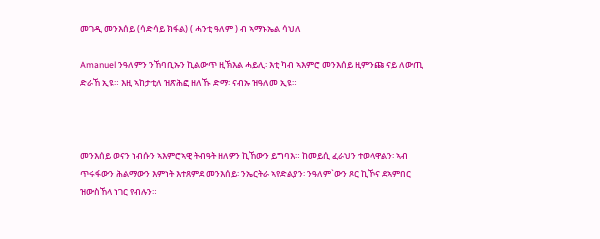መገዲ መንእሰይ (ሳድሳይ ክፋል) ( ሓንቲ ዓለም ) ብ ኣማኑኤል ሳህለ

Amanuel ንዓለምን ንኸባቢኡን ኪልውጥ ዚኽእል ሓይሊ፡ እቲ ካብ ኣእምሮ መንእሰይ ዚምንጩ ናይ ለውጢ ድራኸ ኢዩ። እዚ ኣከታቲለ ዝጽሕፎ ዘለኹ ድማ፡ ናብኡ ዝዓለመ ኢዩ።



መንእሰይ ወናን ነብሱን ኣእምሮኣዊ ትብዓት ዘለዎን ኪኸውን ይግባእ። ከመይሲ ፈራህን ተወላዋልን፡ ኣብ ጥሩፋውን ሕልማውን እምነት እተጸምደ መንእሰይ፡ ንኤርትራ ኣየድልያን፡ ንዓለም`ውን ጾር ኪኾና ደኣምበር ዝውስኸላ ነገር የብሉን።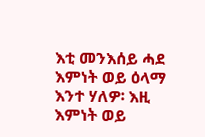እቲ መንእሰይ ሓደ እምነት ወይ ዕላማ እንተ ሃለዎ፡ እዚ እምነት ወይ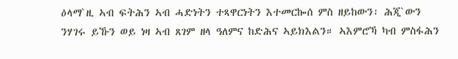ዕላማ`ዚ ኣብ ፍትሕን ኣብ ሓድነትን ተጻዋርነትን እተመርኰሰ ምስ ዘይከውን፡ ሕጂ`ውን ንሃገሩ ይኹን ወይ ነዛ ኣብ ጸገም ዘላ ዓለምና ከድሕና ኣይክእልን። ኣእምሮኻ ካብ ምስፋሕን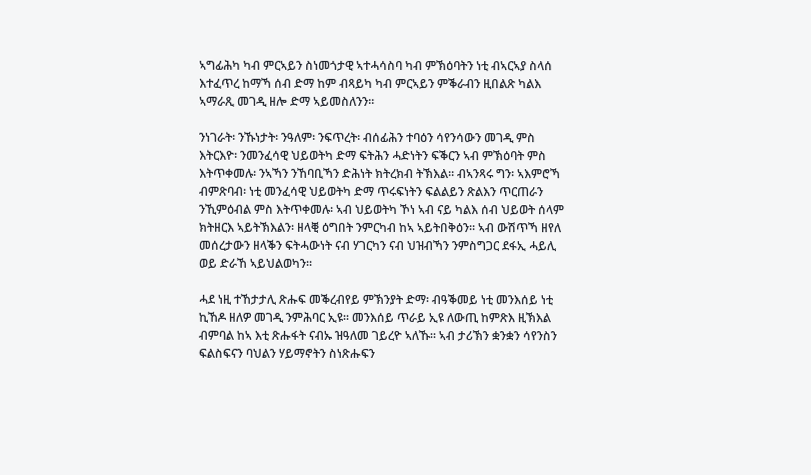ኣግፊሕካ ካብ ምርኣይን ስነመጎታዊ ኣተሓሳስባ ካብ ምኽዕባትን ነቲ ብኣርኣያ ስላሰ እተፈጥረ ከማኻ ሰብ ድማ ከም ብጻይካ ካብ ምርኣይን ምቕራብን ዚበልጽ ካልእ ኣማራጺ መገዲ ዘሎ ድማ ኣይመስለንን።

ንነገራት፡ ንኹነታት፡ ንዓለም፡ ንፍጥረት፡ ብሰፊሕን ተባዕን ሳየንሳውን መገዲ ምስ እትርእዮ፡ ንመንፈሳዊ ህይወትካ ድማ ፍትሕን ሓድነትን ፍቕርን ኣብ ምኽዕባት ምስ እትጥቀመሉ፡ ንኣኻን ንኸባቢኻን ድሕነት ክትረክብ ትኽእል። ብኣንጻሩ ግን፡ ኣእምሮኻ ብምጽባብ፡ ነቲ መንፈሳዊ ህይወትካ ድማ ጥሩፍነትን ፍልልይን ጽልእን ጥርጠራን ንኺምዕብል ምስ እትጥቀመሉ፡ ኣብ ህይወትካ ኾነ ኣብ ናይ ካልእ ሰብ ህይወት ሰላም ክትዘርእ ኣይትኽእልን፡ ዘላቒ ዕግበት ንምርካብ ከኣ ኣይትበቅዕን። ኣብ ውሽጥኻ ዘየለ መሰረታውን ዘላቕን ፍትሓውነት ናብ ሃገርካን ናብ ህዝብኻን ንምስግጋር ደፋኢ ሓይሊ ወይ ድራኸ ኣይህልወካን።

ሓደ ነዚ ተኸታታሊ ጽሑፍ መቕረብየይ ምኽንያት ድማ፡ ብዓቕመይ ነቲ መንእሰይ ነቲ ኪኸዶ ዘለዎ መገዲ ንምሕባር ኢዩ። መንእሰይ ጥራይ ኢዩ ለውጢ ከምጽእ ዚኽእል ብምባል ከኣ እቲ ጽሑፋት ናብኡ ዝዓለመ ገይረዮ ኣለኹ። ኣብ ታሪኽን ቋንቋን ሳየንስን ፍልስፍናን ባህልን ሃይማኖትን ስነጽሑፍን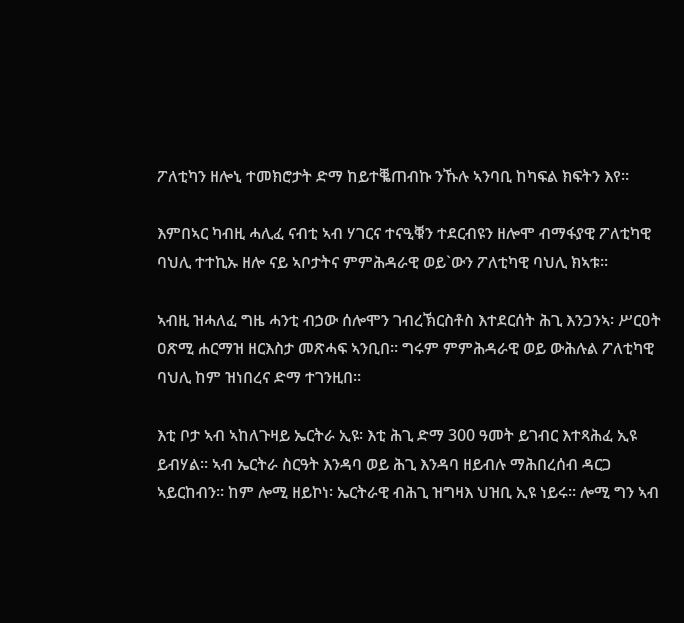ፖለቲካን ዘሎኒ ተመክሮታት ድማ ከይተቘጠብኩ ንኹሉ ኣንባቢ ከካፍል ክፍትን እየ።

እምበኣር ካብዚ ሓሊፈ ናብቲ ኣብ ሃገርና ተናዒቑን ተደርብዩን ዘሎሞ ብማፋያዊ ፖለቲካዊ ባህሊ ተተኪኡ ዘሎ ናይ ኣቦታትና ምምሕዳራዊ ወይ`ውን ፖለቲካዊ ባህሊ ክኣቱ።

ኣብዚ ዝሓለፈ ግዜ ሓንቲ ብኃው ሰሎሞን ገብረኽርስቶስ እተደርሰት ሕጊ እንጋንኣ፡ ሥርዐት ዐጽሚ ሐርማዝ ዘርእስታ መጽሓፍ ኣንቢበ። ግሩም ምምሕዳራዊ ወይ ውሕሉል ፖለቲካዊ ባህሊ ከም ዝነበረና ድማ ተገንዚበ።

እቲ ቦታ ኣብ ኣከለጉዛይ ኤርትራ ኢዩ፡ እቲ ሕጊ ድማ 300 ዓመት ይገብር እተጻሕፈ ኢዩ ይብሃል። ኣብ ኤርትራ ስርዓት እንዳባ ወይ ሕጊ እንዳባ ዘይብሉ ማሕበረሰብ ዳርጋ ኣይርከብን። ከም ሎሚ ዘይኮነ፡ ኤርትራዊ ብሕጊ ዝግዛእ ህዝቢ ኢዩ ነይሩ። ሎሚ ግን ኣብ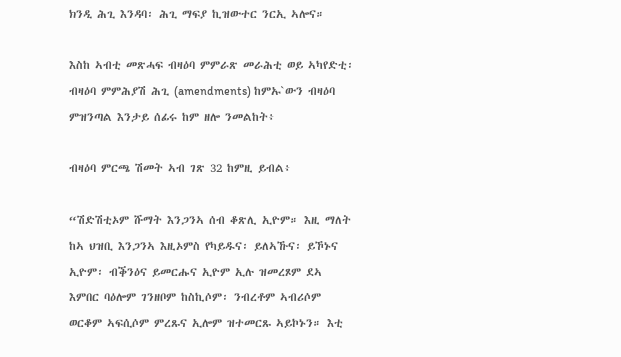ክንዲ ሕጊ እንዳባ፡ ሕጊ ማፍያ ኪዝውተር ንርኢ ኣሎና።

እስከ ኣብቲ መጽሓፍ ብዛዕባ ምምራጽ መራሕቲ ወይ ኣካየድቲ፡ ብዛዕባ ምምሕያሽ ሕጊ (amendments) ከምኡ`ውን ብዛዕባ ምዝንጣል እንታይ ሰፊሩ ከም ዘሎ ንመልከት፥

ብዛዕባ ምርጫ ሽመት ኣብ ገጽ 32 ከምዚ ይብል፥

“ሽድሽቲኦም ሹማት እንጋንኣ ሰብ ቆጽሊ ኢዮም። እዚ ማለት ከኣ ህዝቢ እንጋንኣ እዚኦምስ የካይዱና፡ ይለኣኹና፡ ይኾኑና ኢዮም፡ ብቕንዕና ይመርሑና ኢዮም ኢሉ ዝመረጾም ደኣ እምበር ባዕሎም ገንዘቦም ከስኪሶም፡ ንብረቶም ኣብሪሶም ወርቆም ኣፍሲሶም ምረጹና ኢሎም ዝተመርጹ ኣይኮኑን። እቲ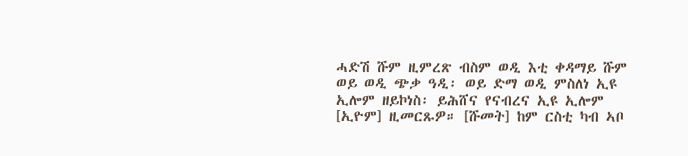ሓድሽ ሹም ዚምረጽ ብስም ወዲ እቲ ቀዳማይ ሹም ወይ ወዲ ጭቃ ዓዲ፡ ወይ ድማ ወዲ ምስለነ ኢዩ ኢሎም ዘይኮነስ፡ ይሕሸና የናብረና ኢዩ ኢሎም [ኢዮም] ዚመርጹዎ። [ሹመት] ከም ርስቲ ካብ ኣቦ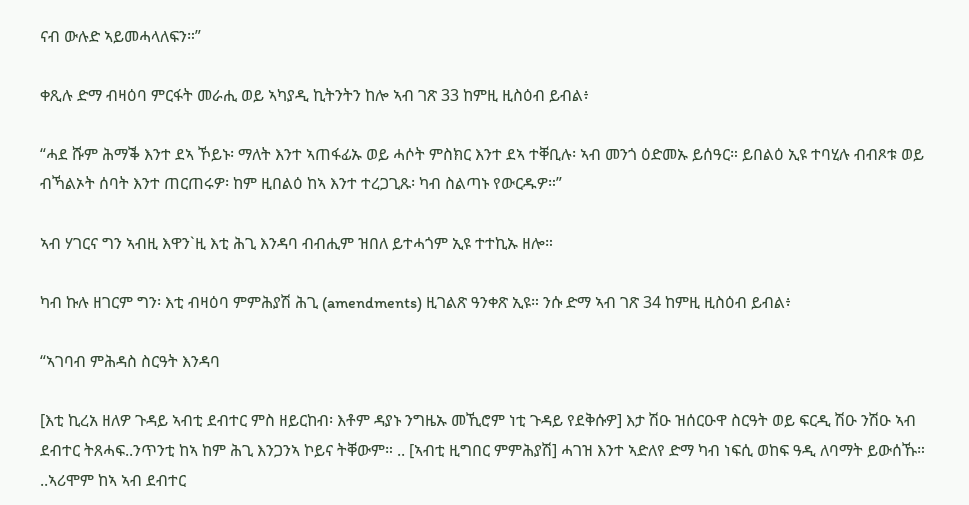ናብ ውሉድ ኣይመሓላለፍን።”

ቀጺሉ ድማ ብዛዕባ ምርፋት መራሒ ወይ ኣካያዲ ኪትንትን ከሎ ኣብ ገጽ 33 ከምዚ ዚስዕብ ይብል፥

“ሓደ ሹም ሕማቕ እንተ ደኣ ኾይኑ፡ ማለት እንተ ኣጠፋፊኡ ወይ ሓሶት ምስክር እንተ ደኣ ተቐቢሉ፡ ኣብ መንጎ ዕድመኡ ይሰዓር። ይበልዕ ኢዩ ተባሂሉ ብብጾቱ ወይ ብኻልኦት ሰባት እንተ ጠርጠሩዎ፡ ከም ዚበልዕ ከኣ እንተ ተረጋጊጹ፡ ካብ ስልጣኑ የውርዱዎ።”

ኣብ ሃገርና ግን ኣብዚ እዋን`ዚ እቲ ሕጊ እንዳባ ብብሒም ዝበለ ይተሓጎም ኢዩ ተተኪኡ ዘሎ።

ካብ ኩሉ ዘገርም ግን፡ እቲ ብዛዕባ ምምሕያሽ ሕጊ (amendments) ዚገልጽ ዓንቀጽ ኢዩ። ንሱ ድማ ኣብ ገጽ 34 ከምዚ ዚስዕብ ይብል፥

“ኣገባብ ምሕዳስ ስርዓት እንዳባ

[እቲ ኪረአ ዘለዎ ጉዳይ ኣብቲ ደብተር ምስ ዘይርከብ፡ እቶም ዳያኑ ንግዜኡ መኺሮም ነቲ ጉዳይ የደቅሱዎ] እታ ሽዑ ዝሰርዑዋ ስርዓት ወይ ፍርዲ ሽዑ ንሽዑ ኣብ ደብተር ትጸሓፍ..ንጥንቲ ከኣ ከም ሕጊ እንጋንኣ ኮይና ትቐውም። .. [ኣብቲ ዚግበር ምምሕያሽ] ሓገዝ እንተ ኣድለየ ድማ ካብ ነፍሲ ወከፍ ዓዲ ለባማት ይውሰኹ። ..ኣሪሞም ከኣ ኣብ ደብተር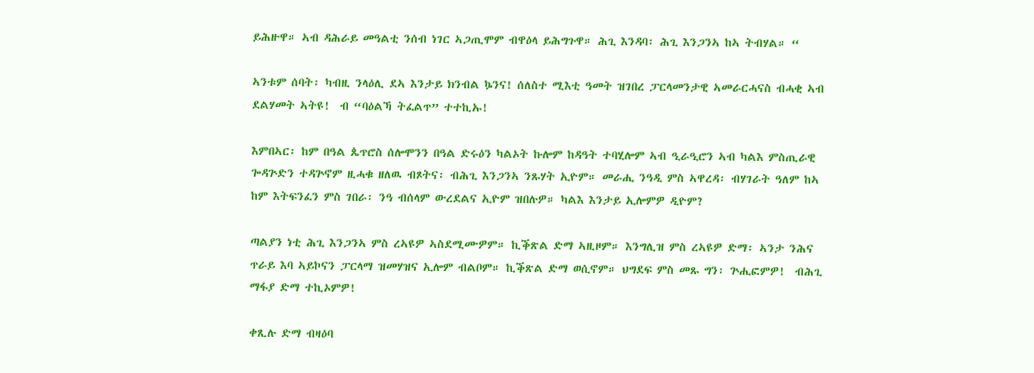ይሕዙዋ። ኣብ ዳሕራይ መዓልቲ ንሰብ ነገር ኣጋጢሞም ብዋዕላ ይሕግጉዋ። ሕጊ እንዳባ፡ ሕጊ እንጋንኣ ከኣ ትብሃል። “

ኣንቱም ሰባት፡ ካብዚ ንላዕሊ ደኣ እንታይ ክንብል ኴንና! ሰለስተ ሚእቲ ዓመት ዝገበረ ፓርላመንታዊ ኣመራርሓናስ ብሓቂ ኣብ ደልሃመት ኣትዩ!  ብ “ባዕልኻ ትፈልጥ” ተተኪኡ!

እምበኣር፡ ከም በዓል ጴጥሮስ ሰሎሞንን በዓል ድሩዕን ካልኦት ኩሎም ከዳዓት ተባሂሎም ኣብ ዒራዒሮን ኣብ ካልእ ምስጢራዊ ጐዳጕድን ተዳጕኖም ዚሓቁ ዘለዉ ብጾትና፡ ብሕጊ እንጋንኣ ንጹሃት ኢዮም። መራሒ ንዓዲ ምስ ኣዋረዳ፡ ብሃገራት ዓለም ከኣ ከም እትፍንፈን ምስ ገበራ፡ ንዓ ብሰላም ውረደልና ኢዮም ዝበሉዎ። ካልእ እንታይ ኢሎምዎ ዲዮም?

ጣልያን ነቲ ሕጊ እንጋንኣ ምስ ረኣዩዎ ኣስደሚሙዎም። ኪቕጽል ድማ ኣዚዞም። እንግሊዝ ምስ ረኣዩዎ ድማ፡ ኣንታ ንሕና ጥራይ እባ ኣይኮናን ፓርላማ ዝመሃዝና ኢሎም ብልቦም። ኪቕጽል ድማ ወሲኖም። ህግደፍ ምስ መጹ ግን፡ ጕሒፎምዎ!  ብሕጊ ማፋያ ድማ ተኪኦምዎ!

ቀጺሉ ድማ ብዛዕባ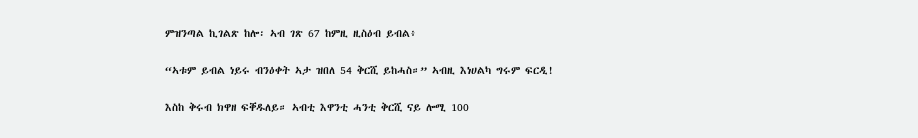ምዝንጣል ኪገልጽ ከሎ፡ ኣብ ገጽ 67 ከምዚ ዚስዕብ ይብል፥

“ኣቱም ይብል ነይሩ ብንዕቀት ኣታ ዝበለ 54 ቅርሺ ይከሓስ።” ኣብዚ እነሀልካ ግሩም ፍርዲ!

እስከ ቅሩብ ክዋዘ ፍቐዱለይ። ኣብቲ እዋንቲ ሓንቲ ቅርሺ ናይ ሎሚ 100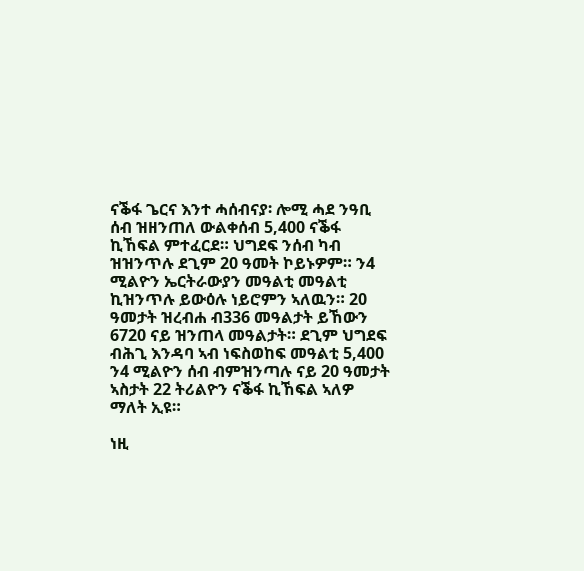ናቕፋ ጌርና እንተ ሓሰብናያ፡ ሎሚ ሓደ ንዓቢ ሰብ ዝዘንጠለ ውልቀሰብ 5,400 ናቕፋ ኪኸፍል ምተፈርደ። ህግደፍ ንሰብ ካብ ዝዝንጥሉ ደጊም 20 ዓመት ኮይኑዎም። ን4 ሚልዮን ኤርትራውያን መዓልቲ መዓልቲ ኪዝንጥሉ ይውዕሉ ነይሮምን ኣለዉን። 20 ዓመታት ዝረብሐ ብ336 መዓልታት ይኸውን 6720 ናይ ዝንጠላ መዓልታት። ደጊም ህግደፍ ብሕጊ እንዳባ ኣብ ነፍስወከፍ መዓልቲ 5,400 ን4 ሚልዮን ሰብ ብምዝንጣሉ ናይ 20 ዓመታት ኣስታት 22 ትሪልዮን ናቕፋ ኪኸፍል ኣለዎ ማለት ኢዩ።

ነዚ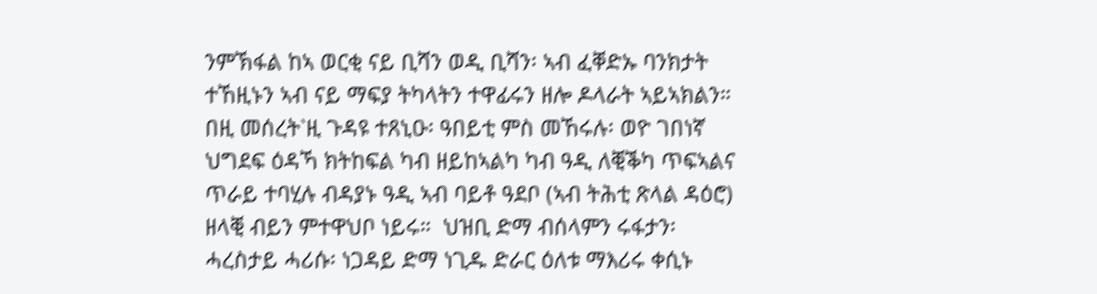ንምኽፋል ከኣ ወርቂ ናይ ቢሻን ወዲ ቢሻን፡ ኣብ ፈቐድኡ ባንክታት ተኸዚኑን ኣብ ናይ ማፍያ ትካላትን ተዋፊሩን ዘሎ ዶላራት ኣይኣክልን። በዚ መሰረት`ዚ ጉዳዩ ተጸኒዑ፡ ዓበይቲ ምስ መኸሩሉ፡ ወዮ ገበነኛ ህግደፍ ዕዳኻ ክትከፍል ካብ ዘይከኣልካ ካብ ዓዲ ለቒቕካ ጥፍኣልና ጥራይ ተባሂሉ ብዳያኑ ዓዲ ኣብ ባይቶ ዓደቦ (ኣብ ትሕቲ ጽላል ዳዕሮ) ዘላቒ ብይን ምተዋህቦ ነይሩ።  ህዝቢ ድማ ብሰላምን ሩፋታን፡ ሓረስታይ ሓሪሱ፡ ነጋዳይ ድማ ነጊዱ ድራር ዕለቱ ማእሪሩ ቀሲኑ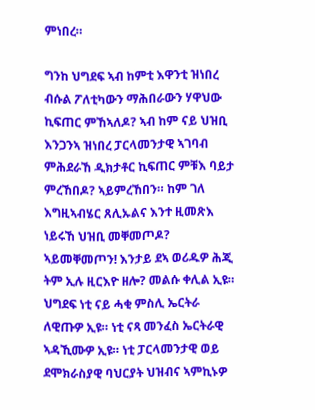ምነበረ።

ግንከ ህግደፍ ኣብ ከምቲ እዋንቲ ዝነበረ ብሱል ፖለቲካውን ማሕበራውን ሃዋህው ኪፍጠር ምኸኣለዶ? ኣብ ከም ናይ ህዝቢ እንጋንኣ ዝነበረ ፓርላመንታዊ ኣገባብ ምሕደራኸ ዲክታቶር ኪፍጠር ምቹእ ባይታ ምረኸበዶ? ኣይምረኸበን። ከም ገለ እግዚኣብሄር ጸሊኡልና እንተ ዚመጽእ ነይሩኸ ህዝቢ መቐመጦዶ? ኣይመቐመጦን! እንታይ ደኣ ወሪዱዎ ሕጂ ትም ኢሉ ዚርእዮ ዘሎ? መልሱ ቀሊል ኢዩ። ህግደፍ ነቲ ናይ ሓቂ ምስሊ ኤርትራ ለዊጡዎ ኢዩ። ነቲ ናጻ መንፈስ ኤርትራዊ ኣዳኺሙዎ ኢዩ። ነቲ ፓርላመንታዊ ወይ ደሞክራስያዊ ባህርያት ህዝብና ኣምኪኑዎ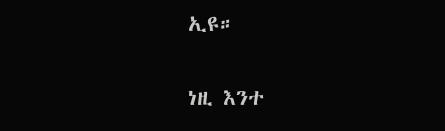ኢዩ።

ነዚ እንተ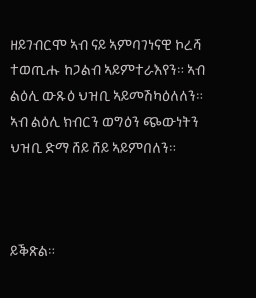ዘይገብርሞ ኣብ ናይ ኣምባገነናዊ ኮረሻ ተወጢሑ ከጋልብ ኣይምተራእየን። ኣብ ልዕሊ ውጹዕ ህዝቢ ኣይመሽካዕለለን። ኣብ ልዕሊ ክብርን ወግዕን ጭውነትን ህዝቢ ድማ ሸይ ሸይ ኣይምበለን።



ይቕጽል።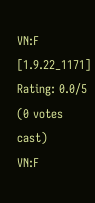VN:F [1.9.22_1171]
Rating: 0.0/5 (0 votes cast)
VN:F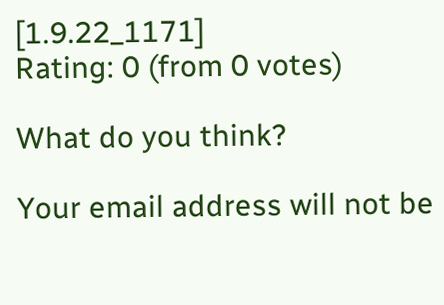[1.9.22_1171]
Rating: 0 (from 0 votes)

What do you think?

Your email address will not be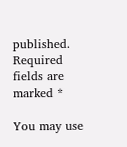published. Required fields are marked *

You may use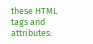these HTML tags and attributes: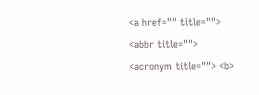<a href="" title=""> <abbr title=""> <acronym title=""> <b>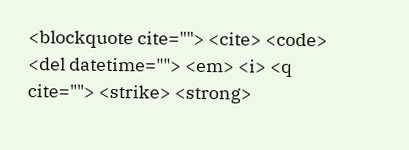<blockquote cite=""> <cite> <code> <del datetime=""> <em> <i> <q cite=""> <strike> <strong>